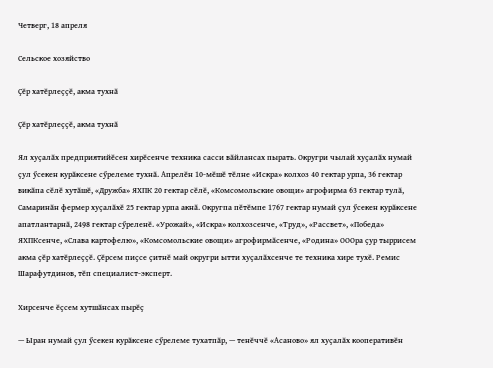Четверг, 18 апреля

Сельское хозяйство

Ҫӗр хатӗрлеҫҫӗ, акма тухнӑ

Ҫӗр хатӗрлеҫҫӗ, акма тухнӑ

Ял хуҫалӑх предприятийӗсен хирӗсенче техника сасси вӑйлансах пырать. Округри чылай хуҫалӑх нумай ҫул ӳсекен курӑксене сӳрелеме тухнӑ. Апрелӗн 10-мӗшӗ тӗлне «Искра» колхоз 40 гектар урпа, 36 гектар викӑпа сӗлӗ хутӑшӗ, «Дружба» ЯХПК 20 гектар сӗлӗ, «Комсомольские овощи» агрофирма 63 гектар тулӑ, Самаринӑн фермер хуҫалӑхӗ 25 гектар урпа акнӑ. Округпа пӗтӗмпе 1767 гектар нумай ҫул ӳсекен курӑксене апатлантарнӑ, 2498 гектар сӳреленӗ. «Урожай», «Искра» колхозсенче, «Труд», «Рассвет», «Победа» ЯХПКсенче, «Слава картофелю», «Комсомольские овощи» агрофирмӑсенче, «Родина» ОООра ҫур тыррисем акма ҫӗр хатӗрлеҫҫӗ. Ҫӗрсем пиҫсе ҫитнӗ май округри ытти хуҫалӑхсенче те техника хире тухӗ. Ремис Шарафутдинов, тӗп специалист-эксперт.

Хирсенче ӗҫсем хутшӑнсах пырӗҫ

— Ыран нумай ҫул ӳсекен курӑксене сӳрелеме тухатпӑр, — тенӗччӗ «Асаново» ял хуҫалӑх кооперативӗн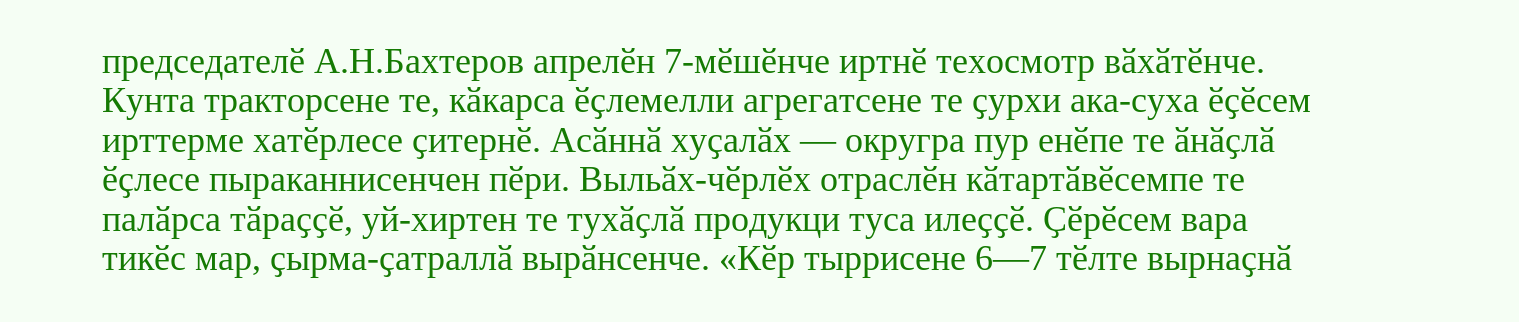председателӗ А.Н.Бахтеров апрелӗн 7-мӗшӗнче иртнӗ техосмотр вӑхӑтӗнче. Кунта тракторсене те, кӑкарса ӗҫлемелли агрегатсене те ҫурхи ака-суха ӗҫӗсем ирттерме хатӗрлесе ҫитернӗ. Асӑннӑ хуҫалӑх — округра пур енӗпе те ӑнӑҫлӑ ӗҫлесе пыраканнисенчен пӗри. Выльӑх-чӗрлӗх отраслӗн кӑтартӑвӗсемпе те палӑрса тӑраҫҫӗ, уй-хиртен те тухӑҫлӑ продукци туса илеҫҫӗ. Ҫӗрӗсем вара тикӗс мар, ҫырма-ҫатраллӑ вырӑнсенче. «Кӗр тыррисене 6—7 тӗлте вырнаҫнӑ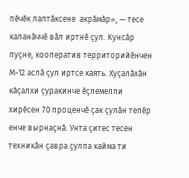пӗчӗк лаптӑксене  акрӑмӑр», — тесе каланӑччӗ вӑл иртнӗ ҫул. Кунсӑр пуҫне, кооператив территорийӗнчен М-12 аслӑ ҫул иртсе каять. Хуҫалӑхӑн кӑҫалхи ҫуракинче ӗҫлемелли хирӗсен 70 проценчӗ ҫак ҫулӑн тепӗр енче вырнаҫнӑ. Унта ҫитес тесен техникӑн ҫавра ҫулпа кайма ти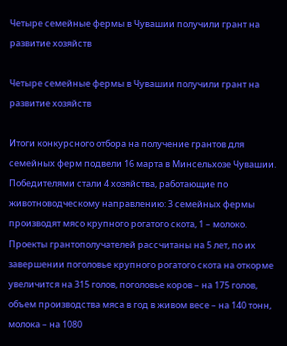Четыре семейные фермы в Чувашии получили грант на развитие хозяйств

Четыре семейные фермы в Чувашии получили грант на развитие хозяйств

Итоги конкурсного отбора на получение грантов для семейных ферм подвели 16 марта в Минсельхозе Чувашии. Победителями стали 4 хозяйства, работающие по животноводческому направлению: 3 семейных фермы производят мясо крупного рогатого скота, 1 – молоко. Проекты грантополучателей рассчитаны на 5 лет, по их завершении поголовье крупного рогатого скота на откорме увеличится на 315 голов, поголовье коров – на 175 голов, объем производства мяса в год в живом весе – на 140 тонн, молока – на 1080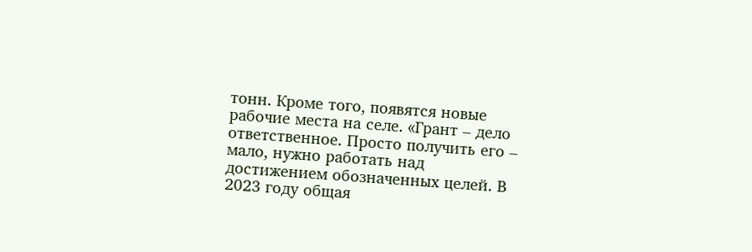тонн. Кроме того, появятся новые рабочие места на селе. «Грант – дело ответственное. Просто получить его – мало, нужно работать над достижением обозначенных целей. В 2023 году общая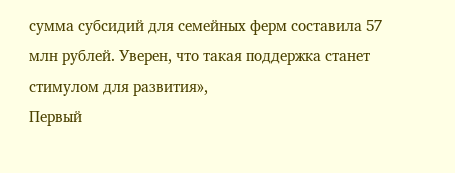сумма субсидий для семейных ферм составила 57 млн рублей. Уверен, что такая поддержка станет стимулом для развития»,
Первый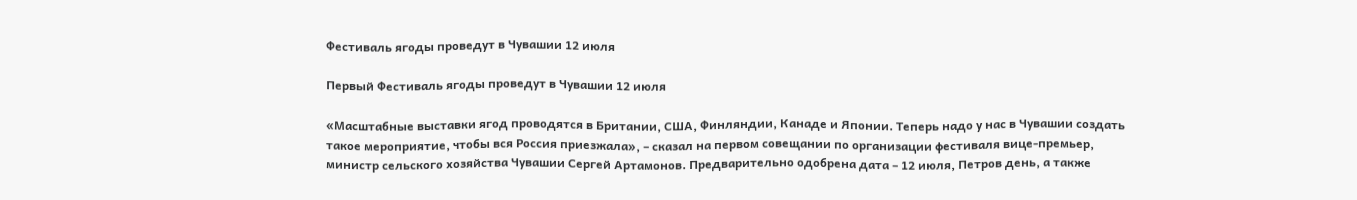Фестиваль ягоды проведут в Чувашии 12 июля

Первый Фестиваль ягоды проведут в Чувашии 12 июля

«Масштабные выставки ягод проводятся в Британии, США, Финляндии, Канаде и Японии. Теперь надо у нас в Чувашии создать такое мероприятие, чтобы вся Россия приезжала», – сказал на первом совещании по организации фестиваля вице-премьер, министр сельского хозяйства Чувашии Сергей Артамонов. Предварительно одобрена дата – 12 июля, Петров день, а также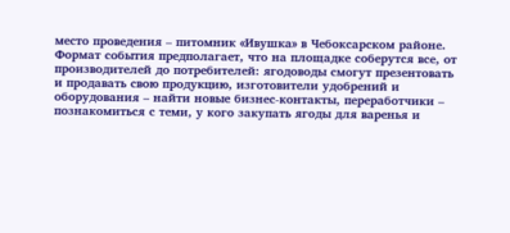место проведения – питомник «Ивушка» в Чебоксарском районе. Формат события предполагает, что на площадке соберутся все, от производителей до потребителей: ягодоводы смогут презентовать и продавать свою продукцию, изготовители удобрений и оборудования – найти новые бизнес-контакты, переработчики – познакомиться с теми, у кого закупать ягоды для варенья и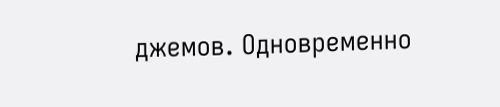джемов. Одновременно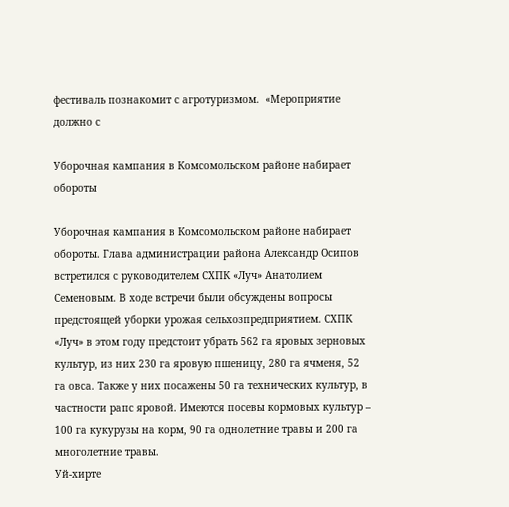фестиваль познакомит с агротуризмом.  «Мероприятие должно с

Уборочная кампания в Комсомольском районе набирает обороты

Уборочная кампания в Комсомольском районе набирает обороты. Глава администрации района Александр Осипов встретился с руководителем СХПК «Луч» Анатолием Семеновым. В ходе встречи были обсуждены вопросы предстоящей уборки урожая сельхозпредприятием. СХПК «Луч» в этом году предстоит убрать 562 га яровых зерновых культур, из них 230 га яровую пшеницу, 280 га ячменя, 52 га овса. Также у них посажены 50 га технических культур, в частности рапс яровой. Имеются посевы кормовых культур – 100 га кукурузы на корм, 90 га однолетние травы и 200 га многолетние травы.
Уй-хирте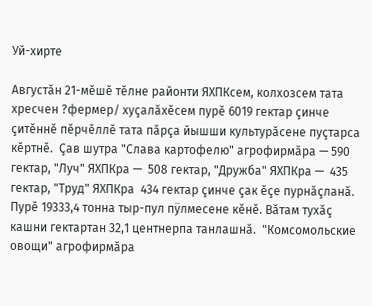Уй-хирте

Августăн 21-мĕшĕ тĕлне районти ЯХПКсем, колхозсем тата хресчен ?фермер/ хуçалăхĕсем пурĕ 6019 гектар çинче çитĕннĕ пĕрчĕллĕ тата пăрçа йышши культурăсене пуçтарса кĕртнĕ.  Çав шутра "Слава картофелю" агрофирмăра — 590 гектар, "Луч" ЯХПКра —  508 гектар, "Дружба" ЯХПКра —  435 гектар, "Труд" ЯХПКра  434 гектар çинче çак ĕçе пурнăçланă.  Пурĕ 19333,4 тонна тыр-пул пÿлмесене кĕнĕ. Вăтам тухăç кашни гектартан 32,1 центнерпа танлашнă.  "Комсомольские овощи" агрофирмăра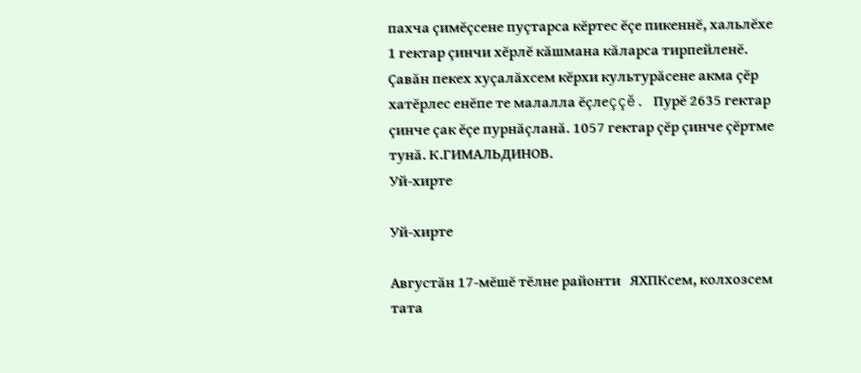пахча çимĕçсене пуçтарса кĕртес ĕçе пикеннĕ, хальлĕхе 1 гектар çинчи хĕрлĕ кăшмана кăларса тирпейленĕ. Çавăн пекех хуçалăхсем кĕрхи культурăсене акма çĕр хатĕрлес енĕпе те малалла ĕçлеççĕ. Пурĕ 2635 гектар çинче çак ĕçе пурнăçланă. 1057 гектар çĕр çинче çĕртме тунă. К.ГИМАЛЬДИНОВ.
Уй-хирте

Уй-хирте

Августăн 17-мĕшĕ тĕлне районти   ЯХПКсем, колхозсем тата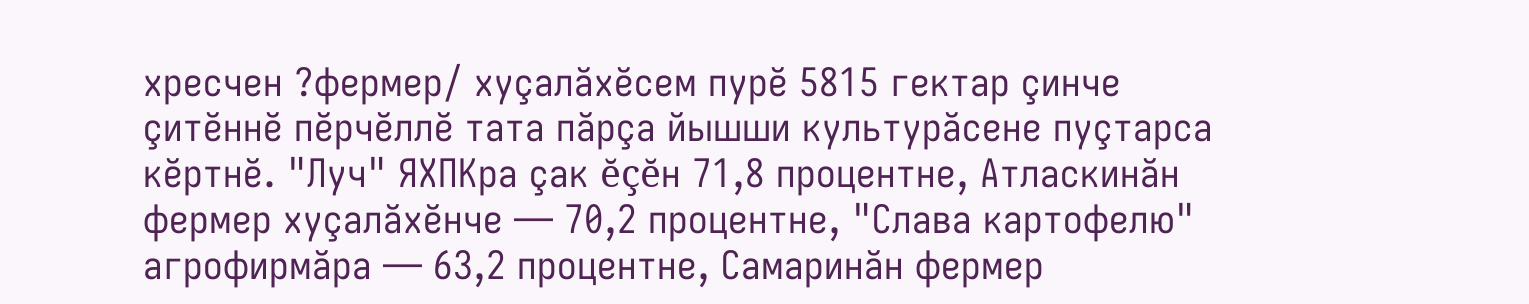хресчен ?фермер/ хуçалăхĕсем пурĕ 5815 гектар çинче çитĕннĕ пĕрчĕллĕ тата пăрçа йышши культурăсене пуçтарса кĕртнĕ. "Луч" ЯХПКра çак ĕçĕн 71,8 процентне, Атласкинăн фермер хуçалăхĕнче — 70,2 процентне, "Слава картофелю" агрофирмăра — 63,2 процентне, Самаринăн фермер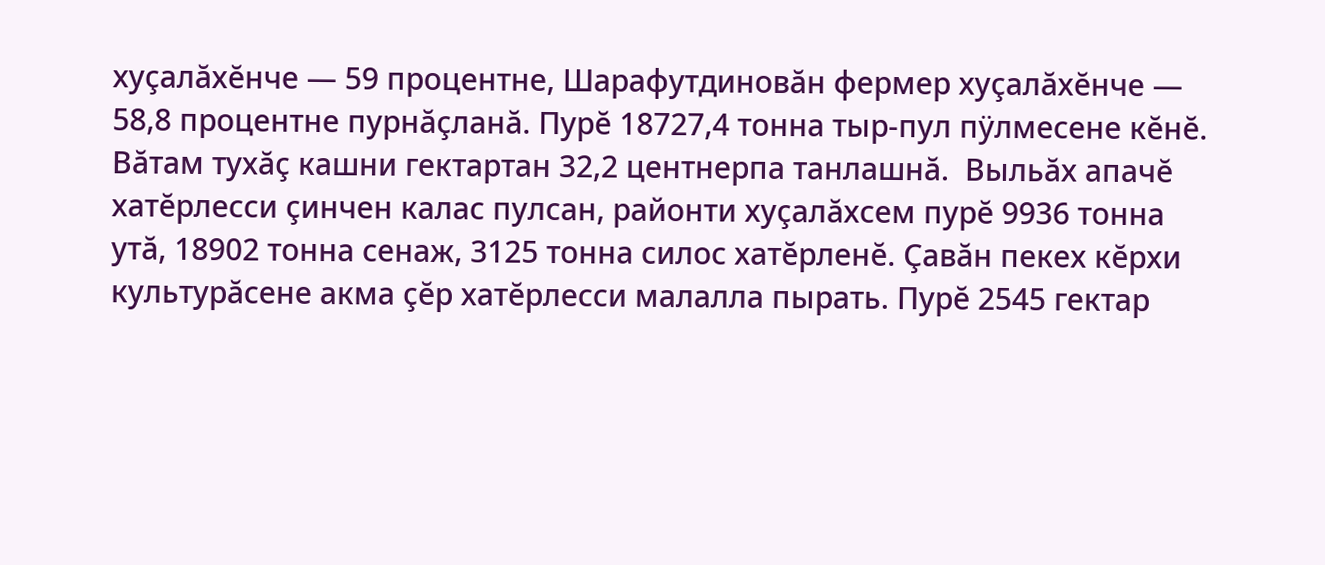хуçалăхĕнче — 59 процентне, Шарафутдиновăн фермер хуçалăхĕнче — 58,8 процентне пурнăçланă. Пурĕ 18727,4 тонна тыр-пул пÿлмесене кĕнĕ. Вăтам тухăç кашни гектартан 32,2 центнерпа танлашнă.  Выльăх апачĕ хатĕрлесси çинчен калас пулсан, районти хуçалăхсем пурĕ 9936 тонна утă, 18902 тонна сенаж, 3125 тонна силос хатĕрленĕ. Çавăн пекех кĕрхи культурăсене акма çĕр хатĕрлесси малалла пырать. Пурĕ 2545 гектар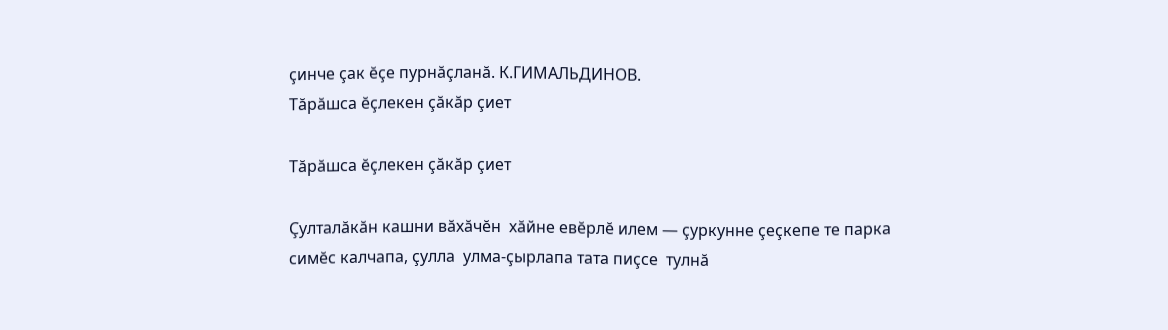çинче çак ĕçе пурнăçланă. К.ГИМАЛЬДИНОВ.
Тăрăшса ĕçлекен çăкăр çиет

Тăрăшса ĕçлекен çăкăр çиет

Çулталăкăн кашни вăхăчĕн  хăйне евĕрлĕ илем — çуркунне çеçкепе те парка симĕс калчапа, çулла  улма-çырлапа тата пиçсе  тулнă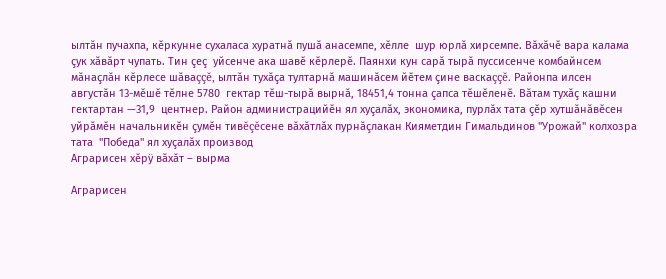ылтăн пучахпа, кĕркунне сухаласа хуратнă пушă анасемпе, хĕлле  шур юрлă хирсемпе. Вăхăчĕ вара калама çук хăвăрт чупать. Тин çеç  уйсенче ака шавĕ кĕрлерĕ. Паянхи кун сарă тырă пуссисенче комбайнсем мăнаçлăн кĕрлесе шăваççĕ, ылтăн тухăçа тултарнă машинăсем йĕтем çине васкаççĕ. Районпа илсен августăн 13-мĕшĕ тĕлне 5780  гектар тĕш-тырă вырнă, 18451,4 тонна çапса тĕшĕленĕ. Вăтам тухăç кашни гектартан —31,9  центнер. Район администрацийĕн ял хуçалăх, экономика, пурлăх тата çĕр хутшăнăвĕсен уйрăмĕн начальникĕн çумĕн тивĕçĕсене вăхăтлăх пурнăçлакан Кияметдин Гимальдинов "Урожай" колхозра тата  "Победа" ял хуçалăх производ
Аграрисен хĕрÿ вăхăт – вырма

Аграрисен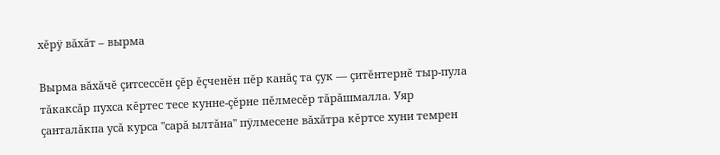хĕрÿ вăхăт – вырма

Вырма вăхăчĕ çитсессĕн çĕр ĕçченĕн пĕр канăç та çук — çитĕнтернĕ тыр-пула тăкаксăр пухса кĕртес тесе кунне-çĕрне пĕлмесĕр тăрăшмалла. Уяр çанталăкпа усă курса "сарă ылтăна" пÿлмесене вăхăтра кĕртсе хуни темрен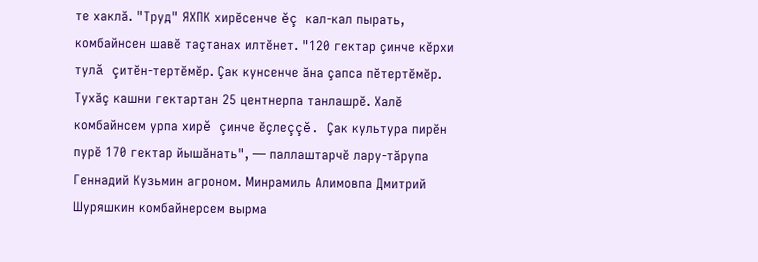те хаклă. "Труд" ЯХПК хирĕсенче ĕç кал-кал пырать, комбайнсен шавĕ таçтанах илтĕнет. "120 гектар çинче кĕрхи тулă çитĕн-тертĕмĕр. Çак кунсенче ăна çапса пĕтертĕмĕр. Тухăç кашни гектартан 25 центнерпа танлашрĕ. Халĕ комбайнсем урпа хирĕ çинче ĕçлеççĕ. Çак культура пирĕн пурĕ 170 гектар йышăнать", — паллаштарчĕ лару-тăрупа Геннадий Кузьмин агроном. Минрамиль Алимовпа Дмитрий Шуряшкин комбайнерсем вырма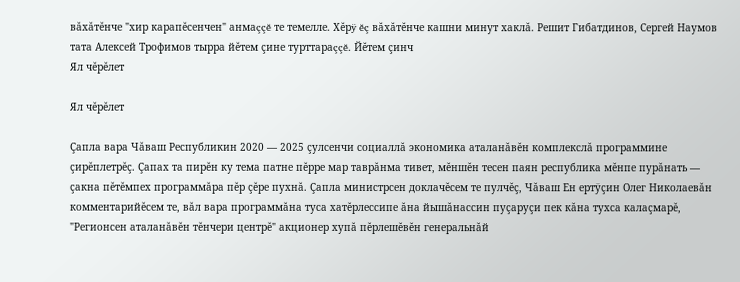вăхăтĕнче "хир карапĕсенчен" анмаççĕ те темелле. Хĕрÿ ĕç вăхăтĕнче кашни минут хаклă. Решит Гибатдинов, Сергей Наумов тата Алексей Трофимов тырра йĕтем çине турттараççĕ. Йĕтем çинч
Ял чĕрĕлет

Ял чĕрĕлет

Çапла вара Чăваш Республикин 2020 — 2025 çулсенчи социаллă экономика аталанăвĕн комплекслă программине çирĕплетрĕç. Çапах та пирĕн ку тема патне пĕрре мар таврăнма тивет, мĕншĕн тесен паян республика мĕнпе пурăнать — çакна пĕтĕмпех программăра пĕр çĕре пухнă. Çапла министрсен доклачĕсем те пулчĕç, Чăваш Ен ертÿçин Олег Николаевăн комментарийĕсем те, вăл вара программăна туса хатĕрлессипе ăна йышăнассин пуçаруçи пек кăна тухса калаçмарĕ, "Регионсен аталанăвĕн тĕнчери центрĕ" акционер хупă пĕрлешĕвĕн генеральнăй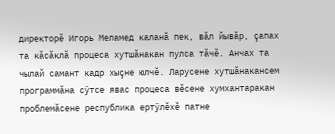директорĕ Игорь Меламед каланă пек, вăл йывăр, çапах та кăсăклă процеса хутшăнакан пулса тăчĕ. Анчах та чылай самант кадр хыçне юлчĕ. Ларусене хутшăнакансем программăна сÿтсе явас процеса вĕсене хумхантаракан проблемăсене республика ертÿлĕхĕ патне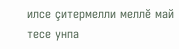илсе çитермелли меллĕ май тесе унпа